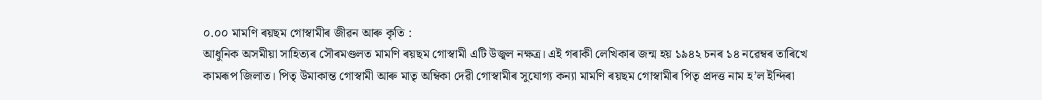০.০০ মামণি ৰয়ছম গোস্বামীৰ জীৱন আৰু কৃতি :
আধুনিক অসমীয়া সাহিত্যৰ সৌৰমণ্ডলত মামণি ৰয়ছম গোস্বামী এটি উজ্বল নক্ষত্ৰ। এই গৰাকী লেখিকাৰ জন্ম হয় ১৯৪২ চনৰ ১৪ নৱেম্বৰ তাৰিখে কামৰূপ জিলাত। পিতৃ উমাকান্ত গোস্বামী আৰু মাতৃ অম্বিকা দেৱী গোস্বামীৰ সুযোগ্য কন্যা মামণি ৰয়ছম গোস্বামীৰ পিতৃ প্ৰদত্ত নাম হ’ল ইন্দিৰা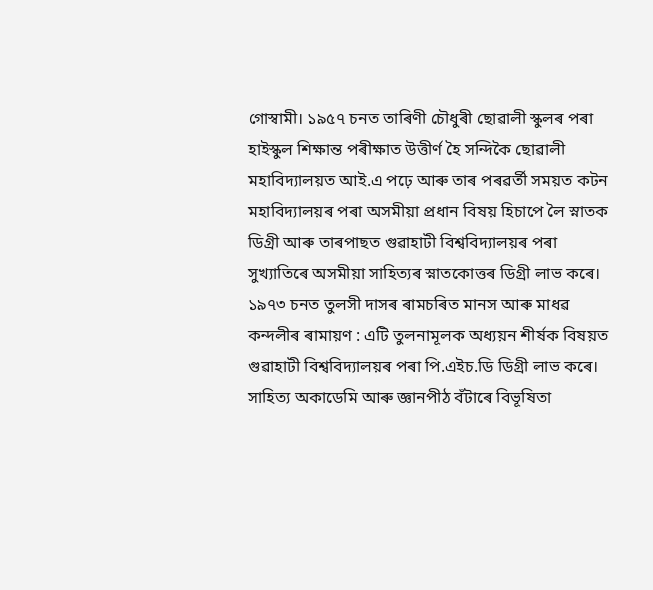গোস্বামী। ১৯৫৭ চনত তাৰিণী চৌধুৰী ছোৱালী স্কুলৰ পৰা হাইস্কুল শিক্ষান্ত পৰীক্ষাত উত্তীৰ্ণ হৈ সন্দিকৈ ছোৱালী মহাবিদ্যালয়ত আই.এ পঢ়ে আৰু তাৰ পৰৱৰ্তী সময়ত কটন মহাবিদ্যালয়ৰ পৰা অসমীয়া প্ৰধান বিষয় হিচাপে লৈ স্নাতক ডিগ্ৰী আৰু তাৰপাছত গুৱাহাটী বিশ্ববিদ্যালয়ৰ পৰা সুখ্যাতিৰে অসমীয়া সাহিত্যৰ স্নাতকোত্তৰ ডিগ্ৰী লাভ কৰে। ১৯৭৩ চনত তুলসী দাসৰ ৰামচৰিত মানস আৰু মাধৱ কন্দলীৰ ৰামায়ণ : এটি তুলনামূলক অধ্যয়ন শীৰ্ষক বিষয়ত গুৱাহাটী বিশ্ববিদ্যালয়ৰ পৰা পি.এইচ.ডি ডিগ্ৰী লাভ কৰে।
সাহিত্য অকাডেমি আৰু জ্ঞানপীঠ বঁটাৰে বিভূষিতা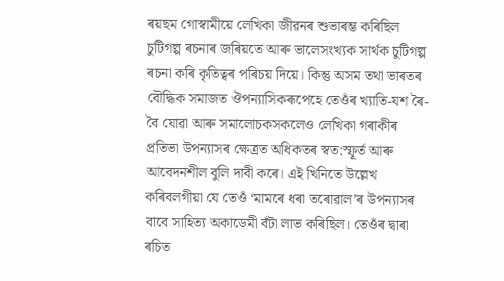ৰয়ছম গোস্বামীয়ে লেখিকা জীৱনৰ শুভাৰম্ভ কৰিছিল চুটিগল্প ৰচনাৰ জৰিয়তে আৰু ভালেসংখ্যক সাৰ্থক চুটিগল্প ৰচনা কৰি কৃতিত্বৰ পৰিচয় দিয়ে। কিন্তু অসম তথা ভাৰতৰ বৌদ্ধিক সমাজত ঔপন্যাসিকৰূপেহে তেওঁৰ খ্যাতি-যশ ৰৈ-বৈ যোৱা আৰু সমালোচকসকলেও লেখিকা গৰাকীৰ প্ৰতিভা উপন্যাসৰ ক্ষেত্ৰত অধিকতৰ স্বত:স্ফূৰ্ত আৰু আবেদনশীল বুলি দাবী কৰে। এই খিনিতে উল্লেখ কৰিবলগীয়া যে তেওঁ ‘মামৰে ধৰা তৰোৱাল’ৰ উপন্যাসৰ বাবে সাহিত্য অকাডেমী বঁটা লাভ কৰিছিল। তেওঁৰ দ্বাৰা ৰচিত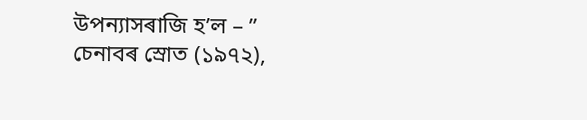উপন্যাসৰাজি হ’ল – ” চেনাবৰ স্ৰোত (১৯৭২),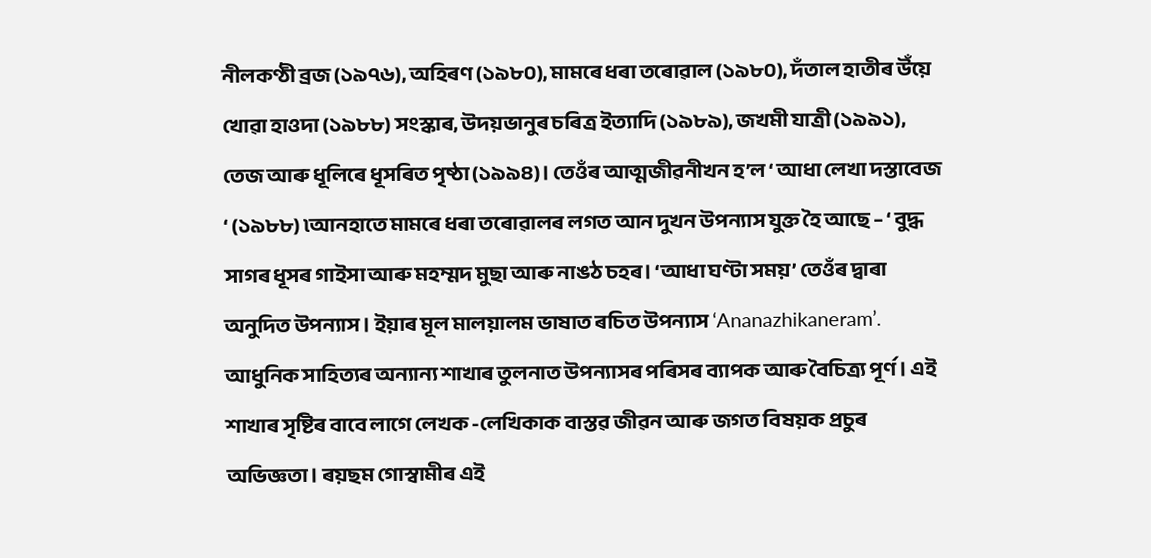নীলকণ্ঠী ব্ৰজ (১৯৭৬), অহিৰণ (১৯৮০), মামৰে ধৰা তৰোৱাল (১৯৮০), দঁতাল হাতীৰ উঁয়ে খোৱা হাওদা (১৯৮৮) সংস্কাৰ, উদয়ভানুৰ চৰিত্ৰ ইত্যাদি (১৯৮৯), জখমী যাত্ৰী (১৯৯১), তেজ আৰু ধূলিৰে ধূসৰিত পৃষ্ঠা (১৯৯৪)। তেওঁৰ আত্মজীৱনীখন হ’ল ‘ আধা লেখা দস্তাবেজ ‘ (১৯৮৮) ৷আনহাতে মামৰে ধৰা তৰোৱালৰ লগত আন দুখন উপন্যাস যুক্ত হৈ আছে – ‘ বুদ্ধ সাগৰ ধূসৰ গাইসা আৰু মহম্মদ মুছা আৰু নাঙঠ চহৰ। ‘আধা ঘণ্টা সময়’ তেওঁৰ দ্বাৰা অনুদিত উপন্যাস । ইয়াৰ মূল মালয়ালম ভাষাত ৰচিত উপন্যাস ‘Ananazhikaneram’.
আধুনিক সাহিত্যৰ অন্যান্য শাখাৰ তুলনাত উপন্যাসৰ পৰিসৰ ব্যাপক আৰু বৈচিত্ৰ্য পূৰ্ণ। এই শাখাৰ সৃষ্টিৰ বাবে লাগে লেখক -লেখিকাক বাস্তৱ জীৱন আৰু জগত বিষয়ক প্ৰচুৰ অভিজ্ঞতা। ৰয়ছম গোস্বামীৰ এই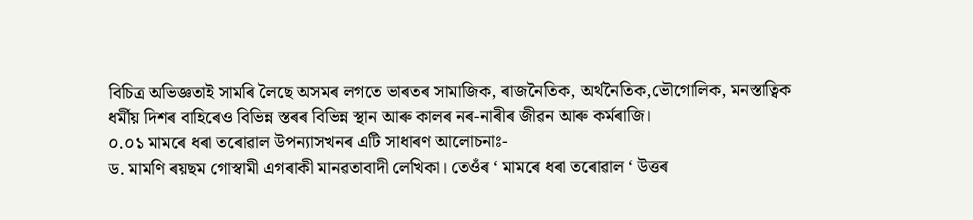বিচিত্ৰ অভিজ্ঞতাই সামৰি লৈছে অসমৰ লগতে ভাৰতৰ সামাজিক, ৰাজনৈতিক, অৰ্থনৈতিক,ভৌগোলিক, মনস্তাত্বিক ধৰ্মীয় দিশৰ বাহিৰেও বিভিন্ন স্তৰৰ বিভিন্ন স্থান আৰু কালৰ নৰ-নাৰীৰ জীৱন আৰু কৰ্মৰাজি।
০.০১ মামৰে ধৰা তৰোৱাল উপন্যাসখনৰ এটি সাধাৰণ আলোচনাঃ-
ড. মামণি ৰয়ছম গোস্বামী এগৰাকী মানৱতাবাদী লেখিকা। তেওঁৰ ‘ মামৰে ধৰা তৰোৱাল ‘ উত্তৰ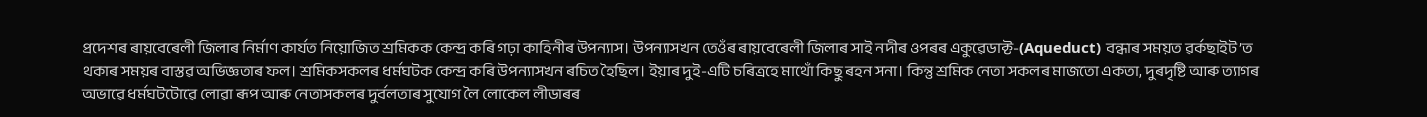প্ৰদেশৰ ৰায়বেৰেলী জিলাৰ নিৰ্মাণ কাৰ্যত নিয়োজিত শ্ৰমিকক কেন্দ্ৰ কৰি গঢ়া কাহিনীৰ উপন্যাস। উপন্যাসখন তেওঁৰ ৰায়বেৰেলী জিলাৰ সাই নদীৰ ওপৰৰ একুৱেডাক্ট-(Aqueduct) বন্ধাৰ সময়ত ৱৰ্কছাইট’ত থকাৰ সময়ৰ বাস্তৱ অভিজ্ঞতাৰ ফল। শ্ৰমিকসকলৰ ধৰ্মঘটক কেন্দ্ৰ কৰি উপন্যাসখন ৰচিত হৈছিল। ইয়াৰ দুই-এটি চৰিত্ৰহে মাথোঁ কিছু ৰহন সনা। কিন্তু শ্ৰমিক নেতা সকলৰ মাজতো একতা, দুৰদৃষ্টি আৰু ত্যাগৰ অভাৱে ধৰ্মঘটটোৱে লোৱা ৰূপ আৰু নেতাসকলৰ দুৰ্বলতাৰ সুযোগ লৈ লোকেল লীডাৰৰ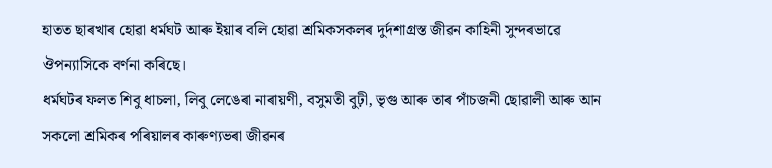হাতত ছাৰখাৰ হোৱা ধৰ্মঘট আৰু ইয়াৰ বলি হোৱা শ্ৰমিকসকলৰ দুৰ্দশাগ্ৰস্ত জীৱন কাহিনী সুন্দৰভাৱে ঔপন্যাসিকে বৰ্ণনা কৰিছে।
ধৰ্মঘটৰ ফলত শিবু ধাচলা, লিবু লেঙেৰা নাৰায়ণী, বসুমতী বুঢ়ী, ভৃগু আৰু তাৰ পাঁচজনী ছোৱালী আৰু আন সকলো শ্ৰমিকৰ পৰিয়ালৰ কাৰুণ্যভৰা জীৱনৰ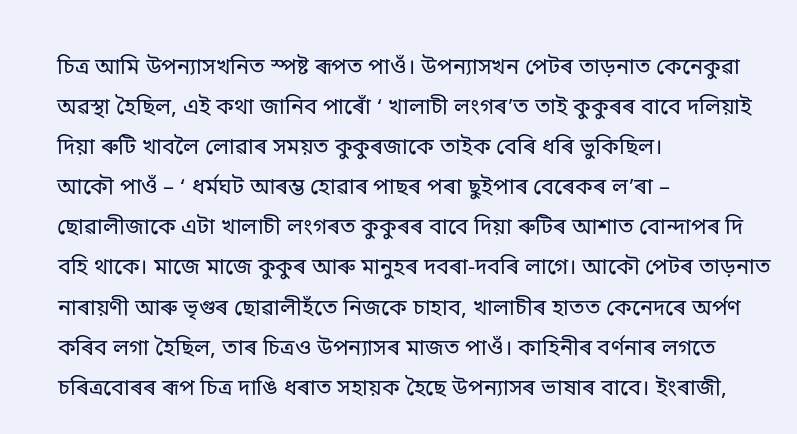চিত্ৰ আমি উপন্যাসখনিত স্পষ্ট ৰূপত পাওঁ। উপন্যাসখন পেটৰ তাড়নাত কেনেকুৱা অৱস্থা হৈছিল, এই কথা জানিব পাৰোঁ ‘ খালাচী লংগৰ’ত তাই কুকুৰৰ বাবে দলিয়াই দিয়া ৰুটি খাবলৈ লোৱাৰ সময়ত কুকুৰজাকে তাইক বেৰি ধৰি ভুকিছিল।
আকৌ পাওঁ – ‘ ধৰ্মঘট আৰম্ভ হোৱাৰ পাছৰ পৰা ছুইপাৰ বেৰেকৰ ল’ৰা – ছোৱালীজাকে এটা খালাচী লংগৰত কুকুৰৰ বাবে দিয়া ৰুটিৰ আশাত বোন্দাপৰ দি বহি থাকে। মাজে মাজে কুকুৰ আৰু মানুহৰ দবৰা-দবৰি লাগে। আকৌ পেটৰ তাড়নাত নাৰায়ণী আৰু ভৃগুৰ ছোৱালীহঁতে নিজকে চাহাব, খালাচীৰ হাতত কেনেদৰে অৰ্পণ কৰিব লগা হৈছিল, তাৰ চিত্ৰও উপন্যাসৰ মাজত পাওঁ। কাহিনীৰ বৰ্ণনাৰ লগতে চৰিত্ৰবোৰৰ ৰূপ চিত্ৰ দাঙি ধৰাত সহায়ক হৈছে উপন্যাসৰ ভাষাৰ বাবে। ইংৰাজী,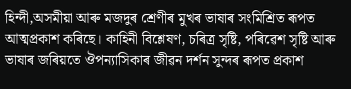হিন্দী,অসমীয়া আৰু মজদুৰ শ্ৰেণীৰ মুখৰ ভাষাৰ সংমিশ্ৰিত ৰূপত আত্মপ্ৰকাশ কৰিছে। কাহিনী বিশ্লেষণ, চৰিত্ৰ সৃষ্টি, পৰিৱেশ সৃষ্টি আৰু ভাষাৰ জৰিয়তে ঔপন্যাসিকাৰ জীৱন দৰ্শন সুন্দৰ ৰূপত প্ৰকাশ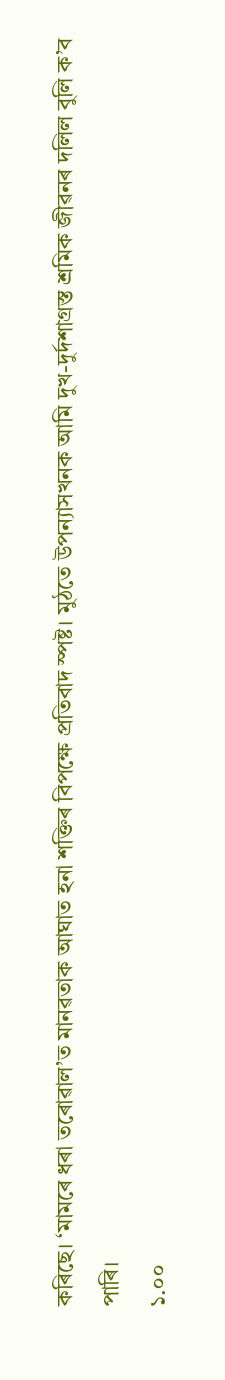কৰিছে। ‘মামৰে ধৰা তৰোৱাল’ত মানৱতাক আঘাত হনা শক্তিৰ বিপক্ষে প্ৰতিবাদ স্পষ্ট। মুঠতে উপন্যাসখনক আমি দুখ-দুৰ্দশাগ্ৰস্ত শ্ৰমিক জীৱনৰ দলিল বুলি ক’ব পাৰি।
১.০০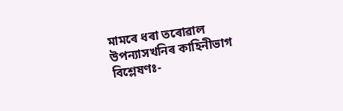মামৰে ধৰা তৰোৱাল উপন্যাসখনিৰ কাহিনীভাগ বিশ্লেষণঃ-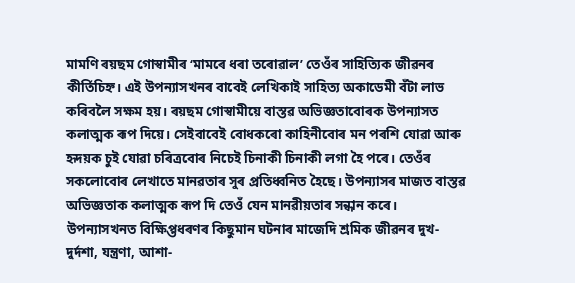মামণি ৰয়ছম গোস্বামীৰ ‘মামৰে ধৰা তৰোৱাল’ তেওঁৰ সাহিত্যিক জীৱনৰ কীৰ্তিচিহ্ন। এই উপন্যাসখনৰ বাবেই লেখিকাই সাহিত্য অকাডেমী বঁটা লাভ কৰিবলৈ সক্ষম হয়। ৰয়ছম গোস্বামীয়ে বাস্তৱ অভিজ্ঞতাবোৰক উপন্যাসত কলাত্মক ৰূপ দিয়ে। সেইবাবেই বোধকৰো কাহিনীবোৰ মন পৰশি যোৱা আৰু হৃদয়ক চুই যোৱা চৰিত্ৰবোৰ নিচেই চিনাকী চিনাকী লগা হৈ পৰে। তেওঁৰ সকলোবোৰ লেখাতে মানৱতাৰ সুৰ প্ৰতিধ্বনিত হৈছে। উপন্যাসৰ মাজত বাস্তৱ অভিজ্ঞতাক কলাত্মক ৰূপ দি তেওঁ যেন মানৱীয়তাৰ সন্ধান কৰে।
উপন্যাসখনত বিক্ষিপ্তধৰণৰ কিছুমান ঘটনাৰ মাজেদি শ্ৰমিক জীৱনৰ দুখ-দুৰ্দশা, যন্ত্ৰণা, আশা-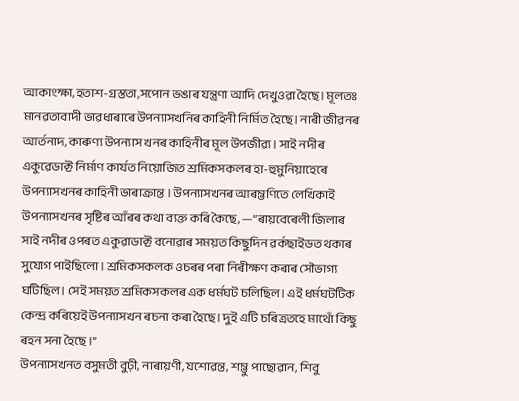আকাংক্ষা,হতাশ-গ্ৰস্ততা,সপোন ভঙাৰ যন্ত্ৰণা আদি দেখুওৱা হৈছে। মূলতঃ মানৱতাবাদী ভাৱধাৰাৰে উপন্যাসখনিৰ কাহিনী নিৰ্মিত হৈছে। নাৰী জীৱনৰ আৰ্তনাদ, কাৰুণ্য উপন্যাস খনৰ কাহিনীৰ মূল উপজীৱ্য। সাই নদীৰ একুৱেডাক্ট নিৰ্মাণ কাৰ্যত নিয়োজিত শ্ৰমিকসকলৰ হা-হুমুনিয়াহেৰে উপন্যাসখনৰ কাহিনী ভাৰাক্ৰান্ত । উপন্যাসখনৰ আৰম্ভণিতে লেখিকাই উপন্যাসখনৰ সৃষ্টিৰ আঁৰৰ কথা ব্যক্ত কৰি কৈছে, —”ৰায়বেৰেলী জিলাৰ সাই নদীৰ ওপৰত একুৱাডাক্ট বনোৱাৰ সময়ত কিছুদিন ৱৰ্কছাইডত থকাৰ সুযোগ পাইছিলো । শ্ৰমিকসকলক ওচৰৰ পৰা নিৰীক্ষণ কৰাৰ সৌভাগ্য ঘটিছিল। সেই সময়ত শ্ৰমিকসকলৰ এক ধৰ্মঘট চলিছিল। এই ধৰ্মঘটটিক কেন্দ্ৰ কৰিয়েই উপন্যাসখন ৰচনা কৰা হৈছে। দুই এটি চৰিত্ৰতহে মাথোঁ কিছু ৰহন সনা হৈছে ।”
উপন্যাসখনত বসুমতী বুঢ়ী, নাৰায়ণী, যশোৱন্ত, শম্ভু পাছোৱান, শিবু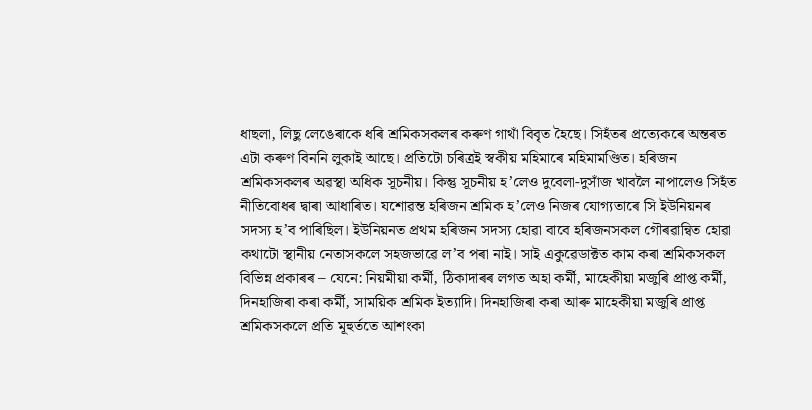ধাছলা, লিছু লেঙেৰাকে ধৰি শ্ৰমিকসকলৰ কৰুণ গাথাঁ বিবৃত হৈছে। সিহঁতৰ প্ৰত্যেকৰে অন্তৰত এটা কৰুণ বিননি লুকাই আছে। প্ৰতিটো চৰিত্ৰই স্বকীয় মহিমাৰে মহিমামণ্ডিত। হৰিজন শ্ৰমিকসকলৰ অৱস্থা অধিক সূচনীয়। কিন্তু সূচনীয় হ’লেও দুবেলা-দুসাঁজ খাবলৈ নাপালেও সিহঁত নীতিবোধৰ দ্বাৰা আধাৰিত। যশোৱন্ত হৰিজন শ্ৰমিক হ’লেও নিজৰ যোগ্যতাৰে সি ইউনিয়নৰ সদস্য হ’ব পাৰিছিল। ইউনিয়নত প্ৰথম হৰিজন সদস্য হোৱা বাবে হৰিজনসকল গৌৰৱান্বিত হোৱা কথাটো স্থানীয় নেতাসকলে সহজভাৱে ল’ব পৰা নাই। সাই একুৱেডাক্টত কাম কৰা শ্ৰমিকসকল বিভিন্ন প্ৰকাৰৰ – যেনে: নিয়মীয়া কৰ্মী, ঠিকাদাৰৰ লগত অহা কৰ্মী, মাহেকীয়া মজুৰি প্ৰাপ্ত কৰ্মী, দিনহাজিৰা কৰা কৰ্মী, সাময়িক শ্ৰমিক ইত্যাদি। দিনহাজিৰা কৰা আৰু মাহেকীয়া মজুৰি প্ৰাপ্ত শ্ৰমিকসকলে প্ৰতি মূহুৰ্ততে আশংকা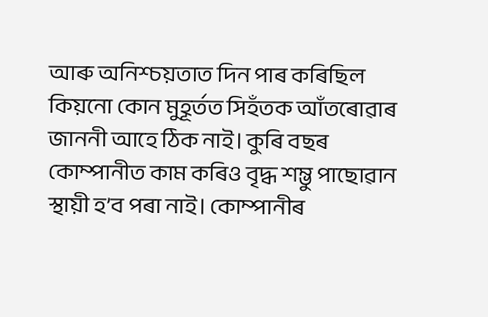আৰু অনিশ্চয়তাত দিন পাৰ কৰিছিল কিয়নো কোন মুহূৰ্তত সিহঁতক আঁতৰোৱাৰ জাননী আহে ঠিক নাই। কুৰি বছৰ কোম্পানীত কাম কৰিও বৃদ্ধ শম্ভু পাছোৱান স্থায়ী হ’ব পৰা নাই। কোম্পানীৰ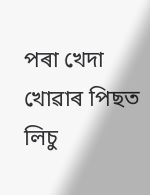পৰা খেদা খোৱাৰ পিছত লিচু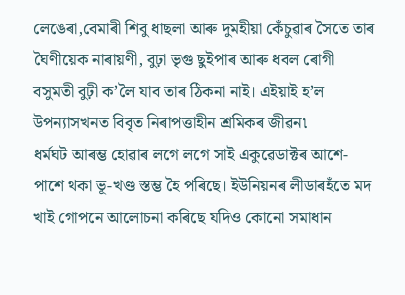লেঙেৰা,বেমাৰী শিবু ধাছলা আৰু দুমহীয়া কেঁচুৱাৰ সৈতে তাৰ ঘৈণীয়েক নাৰায়ণী, বুঢ়া ভৃগু ছুইপাৰ আৰু ধবল ৰোগী বসুমতী বুঢ়ী ক’লৈ যাব তাৰ ঠিকনা নাই। এইয়াই হ’ল উপন্যাসখনত বিবৃত নিৰাপত্তাহীন শ্ৰমিকৰ জীৱন৷
ধৰ্মঘট আৰম্ভ হোৱাৰ লগে লগে সাই একুৱেডাক্টৰ আশে-পাশে থকা ভূ-খণ্ড স্তম্ভ হৈ পৰিছে। ইউনিয়নৰ লীডাৰহঁতে মদ খাই গোপনে আলোচনা কৰিছে যদিও কোনো সমাধান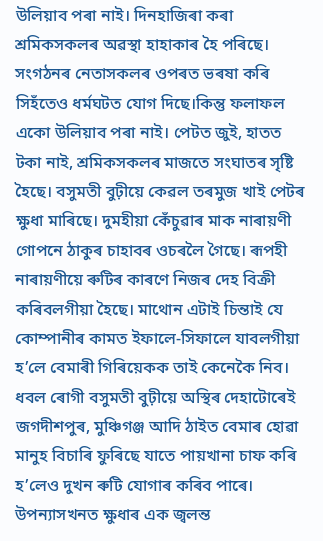উলিয়াব পৰা নাই। দিনহাজিৰা কৰা শ্ৰমিকসকলৰ অৱস্থা হাহাকাৰ হৈ পৰিছে। সংগঠনৰ নেতাসকলৰ ওপৰত ভৰষা কৰি সিহঁতেও ধৰ্মঘটত যোগ দিছে।কিন্তু ফলাফল একো উলিয়াব পৰা নাই। পেটত জুই, হাতত টকা নাই, শ্ৰমিকসকলৰ মাজতে সংঘাতৰ সৃষ্টি হৈছে। বসুমতী বুঢ়ীয়ে কেৱল তৰমুজ খাই পেটৰ ক্ষুধা মাৰিছে। দুমহীয়া কেঁচুৱাৰ মাক নাৰায়ণী গোপনে ঠাকুৰ চাহাবৰ ওচৰলৈ গৈছে। ৰূপহী নাৰায়ণীয়ে ৰুটিৰ কাৰণে নিজৰ দেহ বিক্ৰী কৰিবলগীয়া হৈছে। মাথোন এটাই চিন্তাই যে কোম্পানীৰ কামত ইফালে-সিফালে যাবলগীয়া হ’লে বেমাৰী গিৰিয়েকক তাই কেনেকৈ নিব। ধবল ৰোগী বসুমতী বুঢ়ীয়ে অস্থিৰ দেহাটোৰেই জগদীশপুৰ, মুঞ্চিগঞ্জ আদি ঠাইত বেমাৰ হোৱা মানুহ বিচাৰি ফুৰিছে যাতে পায়খানা চাফ কৰি হ’লেও দুখন ৰুটি যোগাৰ কৰিব পাৰে।
উপন্যাসখনত ক্ষুধাৰ এক জ্বলন্ত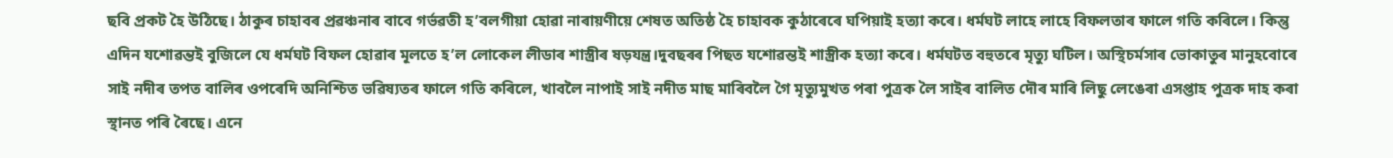ছবি প্ৰকট হৈ উঠিছে। ঠাকুৰ চাহাবৰ প্ৰৱঞ্চনাৰ বাবে গৰ্ভৱতী হ’বলগীয়া হোৱা নাৰায়ণীয়ে শেষত অতিষ্ঠ হৈ চাহাবক কুঠাৰেৰে ঘপিয়াই হত্যা কৰে। ধৰ্মঘট লাহে লাহে বিফলতাৰ ফালে গতি কৰিলে। কিন্তু এদিন যশোৱন্তই বুজিলে যে ধৰ্মঘট বিফল হোৱাৰ মূলতে হ’ল লোকেল লীডাৰ শাস্ত্ৰীৰ ষড়যন্ত্ৰ।দুবছৰৰ পিছত যশোৱন্তই শাস্ত্ৰীক হত্যা কৰে। ধৰ্মঘটত বহুতৰে মৃত্যু ঘটিল। অস্থিচৰ্মসাৰ ভোকাতুৰ মানুহবোৰে সাই নদীৰ তপত বালিৰ ওপৰেদি অনিশ্চিত ভৱিষ্যতৰ ফালে গতি কৰিলে, খাবলৈ নাপাই সাই নদীত মাছ মাৰিবলৈ গৈ মৃত্যুমুখত পৰা পুত্ৰক লৈ সাইৰ বালিত দৌৰ মাৰি লিছু লেঙেৰা এসপ্তাহ পুত্ৰক দাহ কৰা স্থানত পৰি ৰৈছে। এনে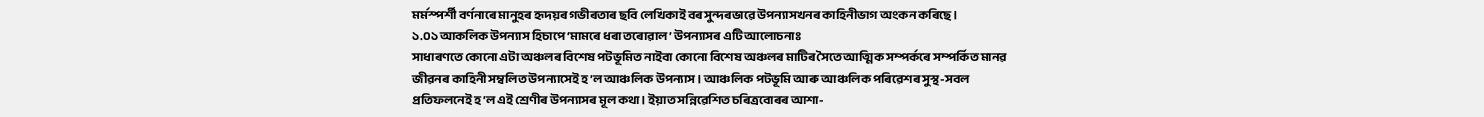মৰ্মস্পৰ্শী বৰ্ণনাৰে মানুহৰ হৃদয়ৰ গভীৰতাৰ ছবি লেখিকাই বৰ সুন্দৰভাৱে উপন্যাসখনৰ কাহিনীভাগ অংকন কৰিছে।
১.০১ আকলিক উপন্যাস হিচাপে ‘মামৰে ধৰা তৰোৱাল’ উপন্যাসৰ এটি আলোচনাঃ
সাধাৰণতে কোনো এটা অঞ্চলৰ বিশেষ পটভূমিত নাইবা কোনো বিশেষ অঞ্চলৰ মাটিৰ সৈতে আত্মিক সম্পৰ্কৰে সম্পৰ্কিত মানৱ জীৱনৰ কাহিনী সম্বলিত উপন্যাসেই হ’ল আঞ্চলিক উপন্যাস । আঞ্চলিক পটভূমি আৰু আঞ্চলিক পৰিৱেশৰ সুস্থ-সবল প্ৰতিফলনেই হ’ল এই শ্ৰেণীৰ উপন্যাসৰ মূল কথা। ইয়াত সন্নিৱেশিত চৰিত্ৰবোৰৰ আশা-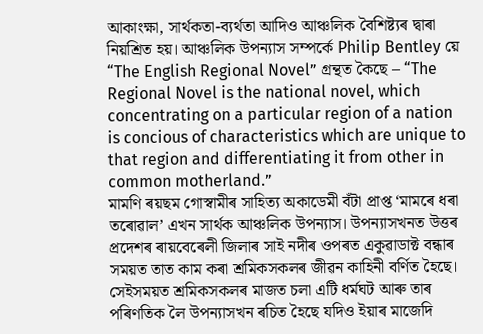আকাংক্ষা, সাৰ্থকতা-ব্যৰ্থতা আদিও আঞ্চলিক বৈশিষ্ট্যৰ দ্বাৰা নিয়শ্ৰিত হয়। আঞ্চলিক উপন্যাস সম্পৰ্কে Philip Bentley য়ে “The English Regional Novel” গ্ৰন্থত কৈছে – “The Regional Novel is the national novel, which concentrating on a particular region of a nation is concious of characteristics which are unique to that region and differentiating it from other in common motherland.”
মামণি ৰয়ছম গোস্বামীৰ সাহিত্য অকাডেমী বঁটা প্ৰাপ্ত ‘মামৰে ধৰা তৰোৱাল’ এখন সাৰ্থক আঞ্চলিক উপন্যাস। উপন্যাসখনত উত্তৰ প্ৰদেশৰ ৰায়বেৰেলী জিলাৰ সাই নদীৰ ওপৰত একুৱাডাক্ট বন্ধাৰ সময়ত তাত কাম কৰা শ্ৰমিকসকলৰ জীৱন কাহিনী বৰ্ণিত হৈছে। সেইসময়ত শ্ৰমিকসকলৰ মাজত চলা এটি ধৰ্মঘট আৰু তাৰ পৰিণতিক লৈ উপন্যাসখন ৰচিত হৈছে যদিও ইয়াৰ মাজেদি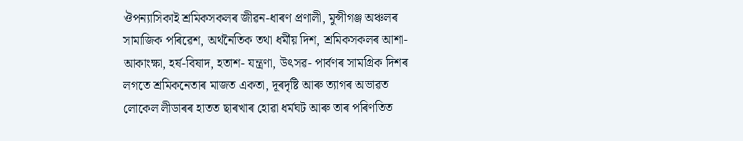ঔপন্যাসিকাই শ্ৰমিকসকলৰ জীৱন-ধাৰণ প্ৰণালী, মুন্সীগঞ্জ অঞ্চলৰ সামাজিক পৰিৱেশ, অৰ্থনৈতিক তথা ধৰ্মীয় দিশ, শ্ৰমিকসকলৰ আশা-আকাংক্ষা, হৰ্ষ-বিষাদ, হতাশ- যন্ত্ৰণা, উৎসৱ- পাৰ্বণৰ সামগ্ৰিক দিশৰ লগতে শ্ৰমিকনেতাৰ মাজত একতা, দূৰদৃষ্টি আৰু ত্যাগৰ অভাৱত লোকেল লীডাৰৰ হাতত ছাৰখাৰ হোৱা ধৰ্মঘট আৰু তাৰ পৰিণতিত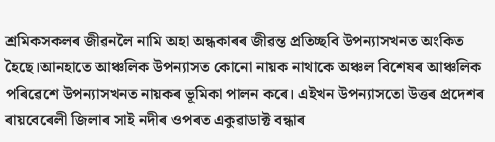শ্ৰমিকসকলৰ জীৱনলৈ নামি অহা অন্ধকাৰৰ জীৱন্ত প্ৰতিচ্ছবি উপন্যাসখনত অংকিত হৈছে।আনহাতে আঞ্চলিক উপন্যাসত কোনো নায়ক নাথাকে অঞ্চল বিশেষৰ আঞ্চলিক পৰিৱেশে উপন্যাসখনত নায়কৰ ভূমিকা পালন কৰে। এইখন উপন্যাসতো উত্তৰ প্ৰদেশৰ ৰায়বেৰেলী জিলাৰ সাই নদীৰ ওপৰত একুৱাডাক্ট বন্ধাৰ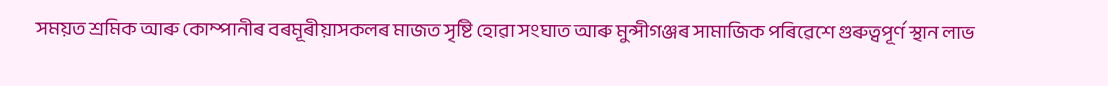সময়ত শ্ৰমিক আৰু কোম্পানীৰ বৰমূৰীয়াসকলৰ মাজত সৃষ্টি হোৱা সংঘাত আৰু মুন্সীগঞ্জৰ সামাজিক পৰিৱেশে গুৰুত্বপূৰ্ণ স্থান লাভ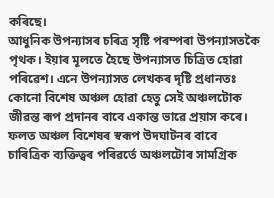কৰিছে।
আধুনিক উপন্যাসৰ চৰিত্ৰ সৃষ্টি পৰম্পৰা উপন্যাসতকৈ পৃথক। ইয়াৰ মূলতে হৈছে উপন্যাসত চিত্ৰিত হোৱা পৰিৱেশ। এনে উপন্যাসত লেখকৰ দৃষ্টি প্ৰধানতঃ কোনো বিশেষ অঞ্চল হোৱা হেতু সেই অঞ্চলটোক জীৱন্ত ৰূপ প্ৰদানৰ বাবে একান্ত ভাৱে প্ৰয়াস কৰে। ফলত অঞ্চল বিশেষৰ স্বৰূপ উদঘাটনৰ বাবে চাৰিত্ৰিক ব্যক্তিত্বৰ পৰিৱৰ্তে অঞ্চলটোৰ সামগ্ৰিক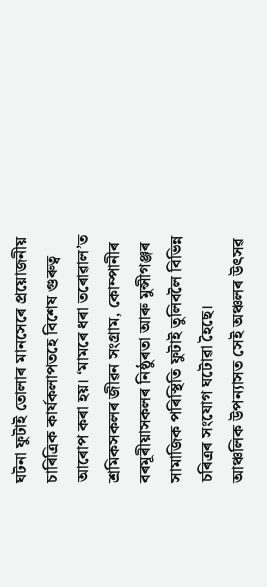ঘটনা ফুটাই তোলাৰ মানসেৰে প্ৰয়োজনীয় চাৰিত্ৰিক কাৰ্যকলাপতহে বিশেষ গুৰুত্ব আৰোপ কৰা হয়। ‘মামৰে ধৰা তৰোৱাল’ত শ্ৰমিকসকলৰ জীৱন সংগ্ৰাম, কোম্পানীৰ বৰমূৰীয়াসকলৰ নিষ্ঠুৰতা আৰু মুন্সীগঞ্জৰ সামাজিক পৰিস্থিতি ফুটাই তুলিবলৈ বিভিন্ন চৰিত্ৰৰ সংযোগ ঘটোৱা হৈছে।
আঞ্চলিক উপন্যাসত সেই অঞ্চলৰ উৎসৱ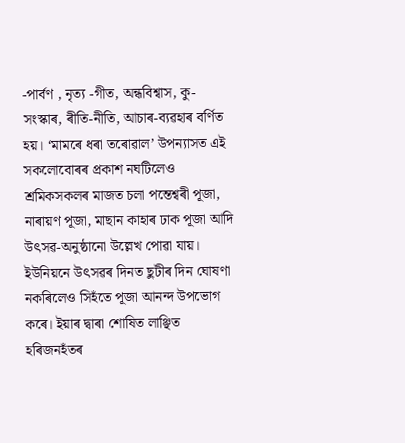-পাৰ্বণ , নৃত্য -গীত, অন্ধবিশ্বাস, কু-সংস্কাৰ, ৰীতি-নীতি, আচাৰ-ব্যৱহাৰ বৰ্ণিত হয়। ‘মামৰে ধৰা তৰোৱাল’ উপন্যাসত এই সকলোবোৰৰ প্ৰকাশ নঘটিলেও শ্ৰমিকসকলৰ মাজত চলা পন্তেশ্বৰী পূজা, নাৰায়ণ পূজা, মাছান কাহাৰ ঢাক পূজা আদি উৎসৱ-অনুষ্ঠানো উল্লেখ পোৱা যায়। ইউনিয়নে উৎসৱৰ দিনত ছুটীৰ দিন ঘোষণা নকৰিলেও সিহঁতে পূজা আনন্দ উপভোগ কৰে। ইয়াৰ দ্বাৰা শোষিত লাঞ্ছিত হৰিজনহঁতৰ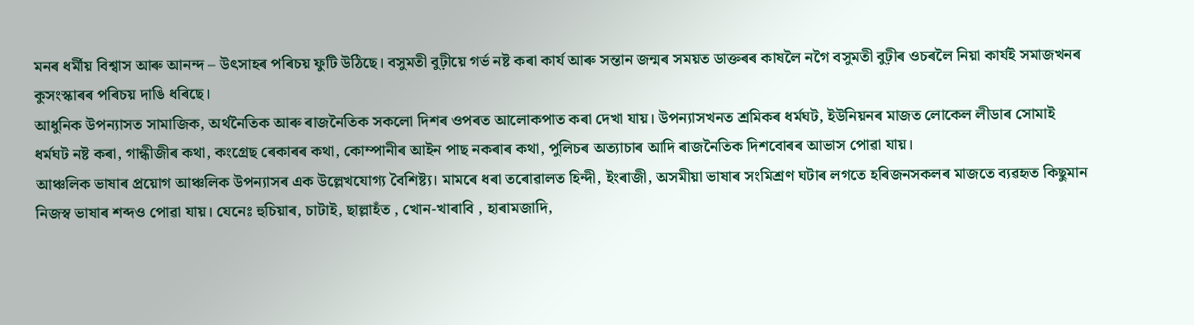মনৰ ধৰ্মীয় বিশ্বাস আৰু আনন্দ – উৎসাহৰ পৰিচয় ফুটি উঠিছে। বসুমতী বুঢ়ীয়ে গৰ্ভ নষ্ট কৰা কাৰ্য আৰু সন্তান জন্মৰ সময়ত ডাক্তৰৰ কাষলৈ নগৈ বসুমতী বুঢ়ীৰ ওচৰলৈ নিয়া কাৰ্যই সমাজখনৰ কুসংস্কাৰৰ পৰিচয় দাঙি ধৰিছে।
আধুনিক উপন্যাসত সামাজিক, অৰ্থনৈতিক আৰু ৰাজনৈতিক সকলো দিশৰ ওপৰত আলোকপাত কৰা দেখা যায়। উপন্যাসখনত শ্ৰমিকৰ ধৰ্মঘট, ইউনিয়নৰ মাজত লোকেল লীডাৰ সোমাই ধৰ্মঘট নষ্ট কৰা, গান্ধীজীৰ কথা, কংগ্ৰেছ ৰেকাৰৰ কথা, কোম্পানীৰ আইন পাছ নকৰাৰ কথা, পুলিচৰ অত্যাচাৰ আদি ৰাজনৈতিক দিশবোৰৰ আভাস পোৱা যায়।
আঞ্চলিক ভাষাৰ প্ৰয়োগ আঞ্চলিক উপন্যাসৰ এক উল্লেখযোগ্য বৈশিষ্ট্য। মামৰে ধৰা তৰোৱালত হিন্দী, ইংৰাজী, অসমীয়া ভাষাৰ সংমিশ্ৰণ ঘটাৰ লগতে হৰিজনসকলৰ মাজতে ব্যৱহৃত কিছুমান নিজস্ব ভাষাৰ শব্দও পোৱা যায়। যেনেঃ হুচিয়াৰ, চাটাই, ছাল্লাহঁত , খোন-খাৰাবি , হাৰামজাদি,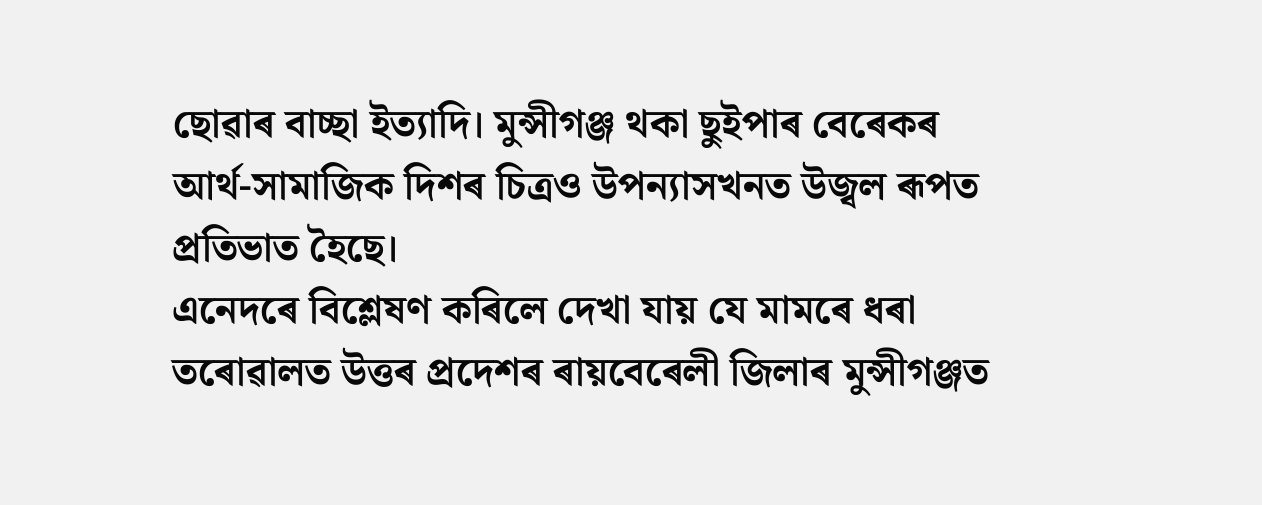ছোৱাৰ বাচ্ছা ইত্যাদি। মুন্সীগঞ্জ থকা ছুইপাৰ বেৰেকৰ আৰ্থ-সামাজিক দিশৰ চিত্ৰও উপন্যাসখনত উজ্বল ৰূপত প্ৰতিভাত হৈছে।
এনেদৰে বিশ্লেষণ কৰিলে দেখা যায় যে মামৰে ধৰা তৰোৱালত উত্তৰ প্ৰদেশৰ ৰায়বেৰেলী জিলাৰ মুন্সীগঞ্জত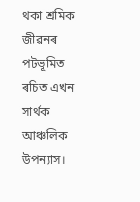থকা শ্ৰমিক জীৱনৰ পটভূমিত ৰচিত এখন সাৰ্থক আঞ্চলিক উপন্যাস।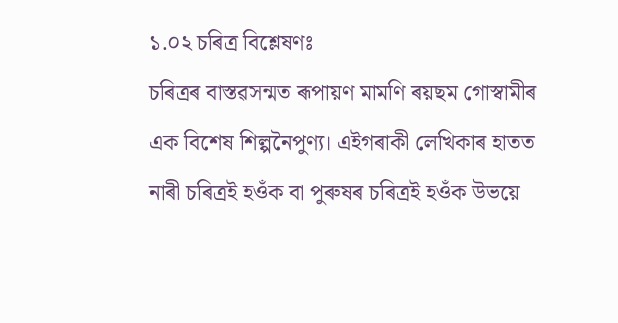১.০২ চৰিত্ৰ বিশ্লেষণঃ
চৰিত্ৰৰ বাস্তৱসন্মত ৰূপায়ণ মামণি ৰয়ছম গোস্বামীৰ এক বিশেষ শিল্পনৈপুণ্য। এইগৰাকী লেখিকাৰ হাতত নাৰী চৰিত্ৰই হওঁক বা পুৰুষৰ চৰিত্ৰই হওঁক উভয়ে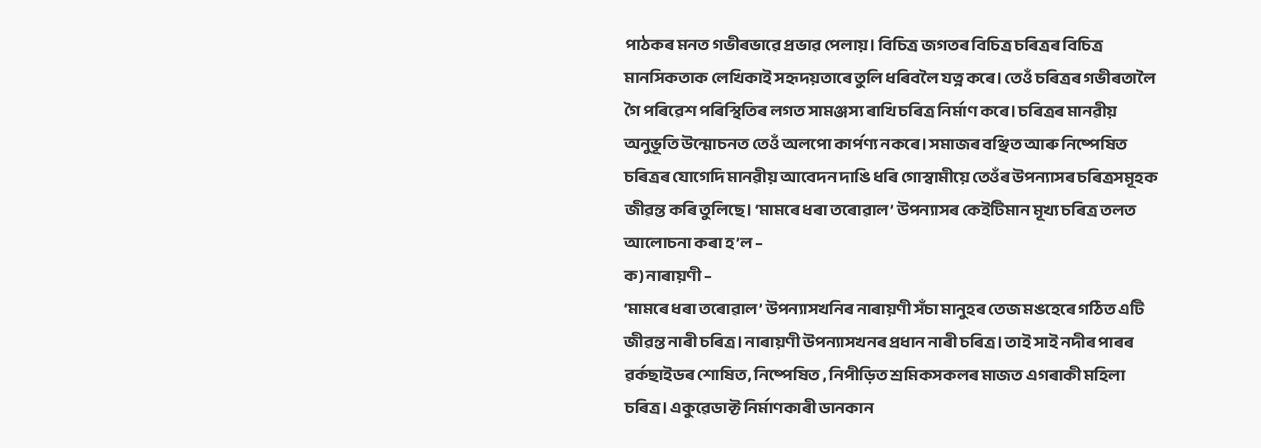পাঠকৰ মনত গভীৰভাৱে প্ৰভাৱ পেলায়। বিচিত্ৰ জগতৰ বিচিত্ৰ চৰিত্ৰৰ বিচিত্ৰ মানসিকতাক লেখিকাই সহৃদয়তাৰে তুলি ধৰিবলৈ যত্ন কৰে। তেওঁ চৰিত্ৰৰ গভীৰতালৈ গৈ পৰিৱেশ পৰিস্থিতিৰ লগত সামঞ্জস্য ৰাখি চৰিত্ৰ নিৰ্মাণ কৰে। চৰিত্ৰৰ মানৱীয় অনুভূতি উন্মোচনত তেওঁ অলপো কাৰ্পণ্য নকৰে। সমাজৰ বঞ্ছিত আৰু নিষ্পেষিত চৰিত্ৰৰ যোগেদি মানৱীয় আবেদন দাঙি ধৰি গোস্বামীয়ে তেওঁৰ উপন্যাসৰ চৰিত্ৰসমূহক জীৱন্ত কৰি তুলিছে। ‘মামৰে ধৰা তৰোৱাল’ উপন্যাসৰ কেইটিমান মূখ্য চৰিত্ৰ তলত আলোচনা কৰা হ’ল –
ক) নাৰায়ণী –
‘মামৰে ধৰা তৰোৱাল’ উপন্যাসখনিৰ নাৰায়ণী সঁচা মানুহৰ তেজ মঙহেৰে গঠিত এটি জীৱন্ত নাৰী চৰিত্ৰ। নাৰায়ণী উপন্যাসখনৰ প্ৰধান নাৰী চৰিত্ৰ। তাই সাই নদীৰ পাৰৰ ৱৰ্কছাইডৰ শোষিত, নিষ্পেষিত , নিপীড়িত শ্ৰমিকসকলৰ মাজত এগৰাকী মহিলা চৰিত্ৰ। একুৱেডাক্ট নিৰ্মাণকাৰী ডানকান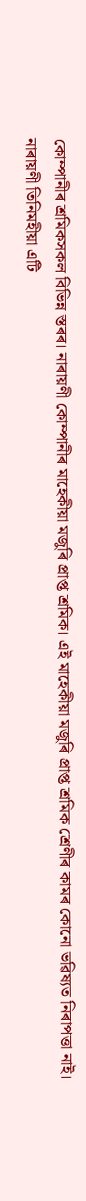কোম্পানীৰ শ্ৰমিকসকল বিভিন্ন স্তৰৰ। নাৰায়ণী কোম্পানীৰ মাহেকীয়া মজুৰি প্ৰাপ্ত শ্ৰমিক। এই মাহেকীয়া মজুৰি প্ৰাপ্ত শ্ৰমিক শ্ৰেণীৰ কামৰ কোনো ভৱিষ্যত নিৰাপত্তা নাই।
নাৰায়ণী তিনিমহীয়া এটি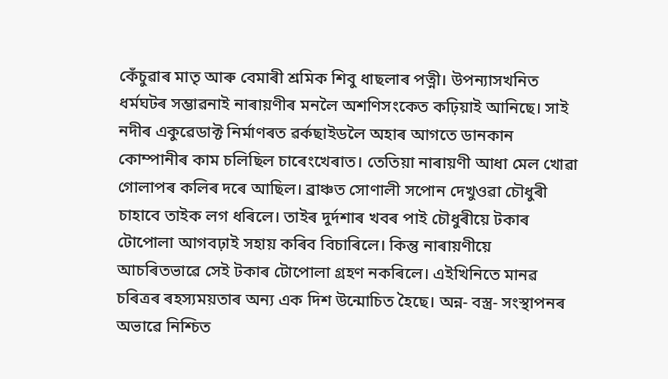কেঁচুৱাৰ মাতৃ আৰু বেমাৰী শ্ৰমিক শিবু ধাছলাৰ পত্নী। উপন্যাসখনিত ধৰ্মঘটৰ সম্ভাৱনাই নাৰায়ণীৰ মনলৈ অশণিসংকেত কঢ়িয়াই আনিছে। সাই নদীৰ একুৱেডাক্ট নিৰ্মাণৰত ৱৰ্কছাইডলৈ অহাৰ আগতে ডানকান কোম্পানীৰ কাম চলিছিল চাৰেংখেৰাত। তেতিয়া নাৰায়ণী আধা মেল খোৱা গোলাপৰ কলিৰ দৰে আছিল। ব্ৰাঞ্চত সোণালী সপোন দেখুওৱা চৌধুৰী চাহাবে তাইক লগ ধৰিলে। তাইৰ দুৰ্দশাৰ খবৰ পাই চৌধুৰীয়ে টকাৰ টোপোলা আগবঢ়াই সহায় কৰিব বিচাৰিলে। কিন্তু নাৰায়ণীয়ে আচৰিতভাৱে সেই টকাৰ টোপোলা গ্ৰহণ নকৰিলে। এইখিনিতে মানৱ চৰিত্ৰৰ ৰহস্যময়তাৰ অন্য এক দিশ উন্মোচিত হৈছে। অন্ন- বস্ত্ৰ- সংস্থাপনৰ অভাৱে নিশ্চিত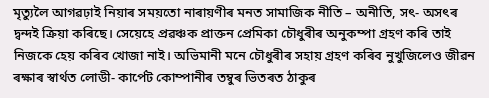মৃত্যুলৈ আগৱঢ়াই নিয়াৰ সময়তো নাৰায়ণীৰ মনত সামাজিক নীতি – অনীতি, সৎ- অসৎৰ দ্বন্দই ক্ৰিয়া কৰিছে। সেয়েহে প্ৰৱঞ্চক প্ৰাক্তন প্ৰেমিকা চৌধুৰীৰ অনুকম্পা গ্ৰহণ কৰি তাই নিজকে হেয় কৰিব খোজা নাই। অভিমানী মনে চৌধুৰীৰ সহায় গ্ৰহণ কৰিব নুখুজিলেও জীৱন ৰক্ষাৰ স্বাৰ্থত লোডী- কাৰ্পেট কোম্পানীৰ তম্বুৰ ভিতৰত ঠাকুৰ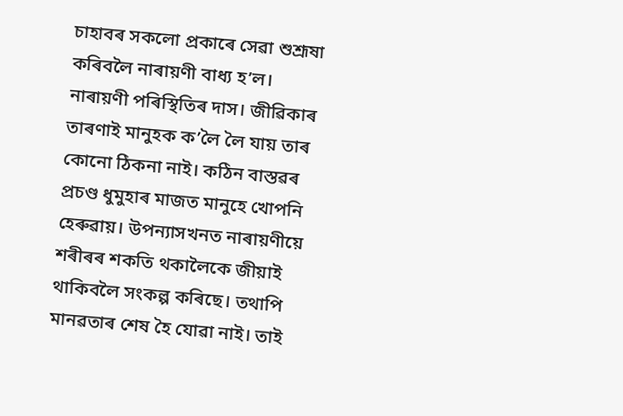চাহাবৰ সকলো প্ৰকাৰে সেৱা শুশ্ৰূষা কৰিবলৈ নাৰায়ণী বাধ্য হ’ল।
নাৰায়ণী পৰিস্থিতিৰ দাস। জীৱিকাৰ তাৰণাই মানুহক ক’লৈ লৈ যায় তাৰ কোনো ঠিকনা নাই। কঠিন বাস্তৱৰ প্ৰচণ্ড ধুমুহাৰ মাজত মানুহে খোপনি হেৰুৱায়। উপন্যাসখনত নাৰায়ণীয়ে শৰীৰৰ শকতি থকালৈকে জীয়াই থাকিবলৈ সংকল্প কৰিছে। তথাপি মানৱতাৰ শেষ হৈ যোৱা নাই। তাই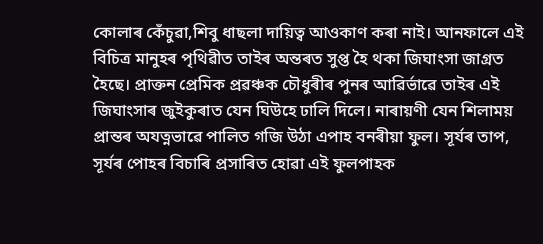কোলাৰ কেঁচুৱা,শিবু ধাছলা দায়িত্ব আওকাণ কৰা নাই। আনফালে এই বিচিত্ৰ মানুহৰ পৃথিৱীত তাইৰ অন্তৰত সুপ্ত হৈ থকা জিঘাংসা জাগ্ৰত হৈছে। প্ৰাক্তন প্ৰেমিক প্ৰৱঞ্চক চৌধুৰীৰ পুনৰ আৱিৰ্ভাৱে তাইৰ এই জিঘাংসাৰ জুইকুৰাত যেন ঘিউহে ঢালি দিলে। নাৰায়ণী যেন শিলাময় প্ৰান্তৰ অযত্নভাৱে পালিত গজি উঠা এপাহ বনৰীয়া ফুল। সূৰ্যৰ তাপ, সূৰ্যৰ পোহৰ বিচাৰি প্ৰসাৰিত হোৱা এই ফুলপাহক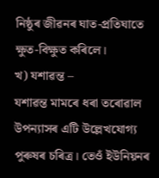নিষ্ঠুৰ জীৱনৰ ঘাত-প্ৰতিঘাতে ক্ষুত-বিক্ষুত কৰিলে।
খ) যশাৱন্ত –
যশাৱন্ত মামৰে ধৰা তৰোৱাল উপন্যাসৰ এটি উল্লেখযোগ্য পুৰুষৰ চৰিত্ৰ। তেওঁ ইউনিয়নৰ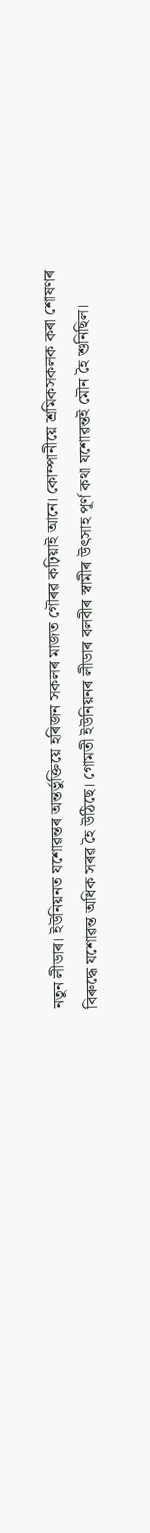নতুন লীডাৰ। ইউনিয়নত যশোৱন্তৰ অন্তৰ্ভুক্তিয়ে হৰিজন সকলৰ মাজত গৌৰৱ কঢ়িয়াই আনে। কোম্পানীয়ে শ্ৰমিকসকলক কৰা শোষণৰ বিৰুদ্ধে যশোৱন্ত অধিক সৰৱ হৈ উঠিছে। গোমতী ইউনিয়নৰ লীডাৰ বলবীৰ স্বামীৰ উৎসাহ পূৰ্ণ কথা যশোৱন্তই মৌন হৈ শুনিছিল।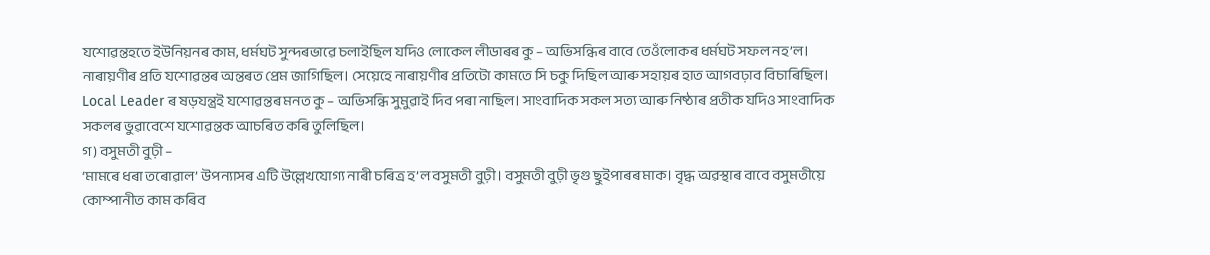যশোৱন্তহতে ইউনিয়নৰ কাম, ধৰ্মঘট সুন্দৰভাৱে চলাইছিল যদিও লোকেল লীডাৰৰ কু – অভিসন্ধিৰ বাবে তেওঁলোকৰ ধৰ্মঘট সফল নহ’ল।
নাৰায়ণীৰ প্ৰতি যশোৱন্তৰ অন্তৰত প্ৰেম জাগিছিল। সেয়েহে নাৰায়ণীৰ প্ৰতিটো কামতে সি চকু দিছিল আৰু সহায়ৰ হাত আগবঢ়াব বিচাৰিছিল। Local Leader ৰ ষড়যন্ত্ৰই যশোৱন্তৰ মনত কু – অভিসন্ধি সুমুৱাই দিব পৰা নাছিল। সাংবাদিক সকল সত্য আৰু নিষ্ঠাৰ প্ৰতীক যদিও সাংবাদিক সকলৰ ভুৱাবেশে যশোৱন্তক আচৰিত কৰি তুলিছিল।
গ) বসুমতী বুঢ়ী –
‘মামৰে ধৰা তৰোৱাল’ উপন্যাসৰ এটি উল্লেখযোগ্য নাৰী চৰিত্ৰ হ’ল বসুমতী বুঢ়ী। বসুমতী বুঢ়ী ভৃগু ছুইপাৰৰ মাক। বৃদ্ধ অৱস্থাৰ বাবে বসুমতীয়ে কোম্পানীত কাম কৰিব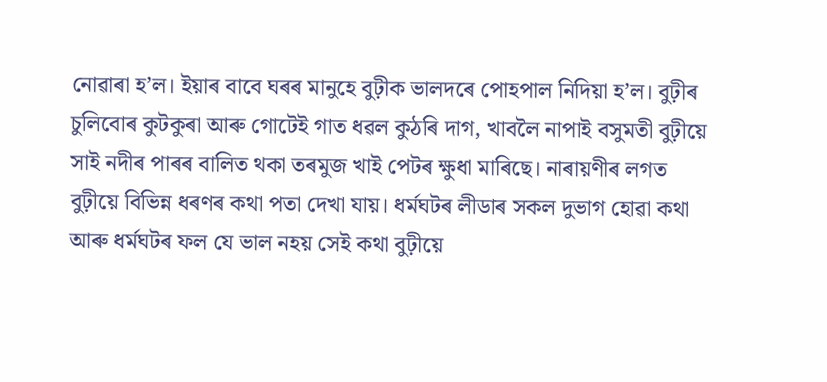নোৱাৰা হ’ল। ইয়াৰ বাবে ঘৰৰ মানুহে বুঢ়ীক ভালদৰে পোহপাল নিদিয়া হ’ল। বুঢ়ীৰ চুলিবোৰ কুটকুৰা আৰু গোটেই গাত ধৱল কুঠৰি দাগ, খাবলৈ নাপাই বসুমতী বুঢ়ীয়ে সাই নদীৰ পাৰৰ বালিত থকা তৰমুজ খাই পেটৰ ক্ষুধা মাৰিছে। নাৰায়ণীৰ লগত বুঢ়ীয়ে বিভিন্ন ধৰণৰ কথা পতা দেখা যায়। ধৰ্মঘটৰ লীডাৰ সকল দুভাগ হোৱা কথা আৰু ধৰ্মঘটৰ ফল যে ভাল নহয় সেই কথা বুঢ়ীয়ে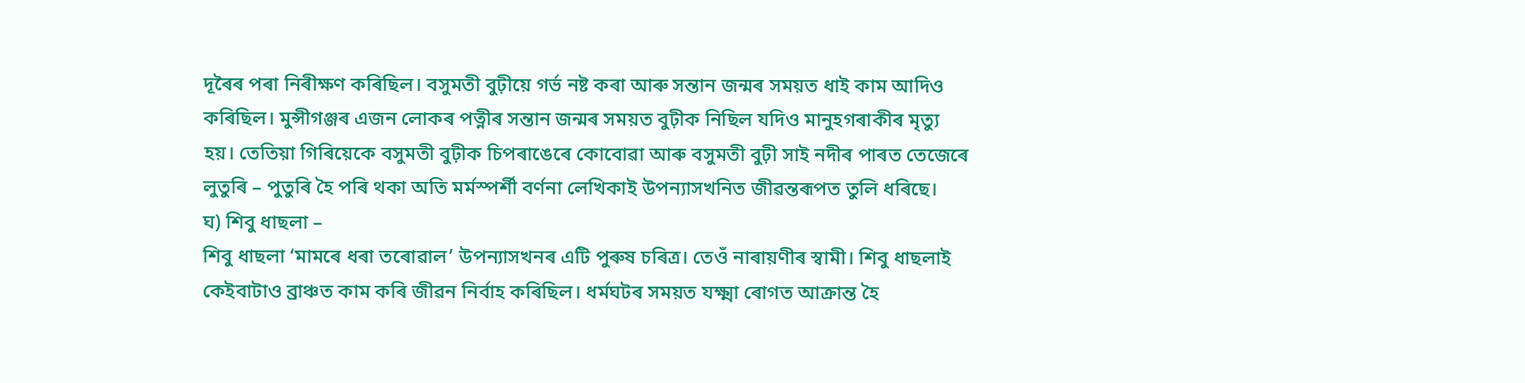দূৰৈৰ পৰা নিৰীক্ষণ কৰিছিল। বসুমতী বুঢ়ীয়ে গৰ্ভ নষ্ট কৰা আৰু সন্তান জন্মৰ সময়ত ধাই কাম আদিও কৰিছিল। মুন্সীগঞ্জৰ এজন লোকৰ পত্নীৰ সন্তান জন্মৰ সময়ত বুঢ়ীক নিছিল যদিও মানুহগৰাকীৰ মৃত্যু হয়। তেতিয়া গিৰিয়েকে বসুমতী বুঢ়ীক চিপৰাঙেৰে কোবোৱা আৰু বসুমতী বুঢ়ী সাই নদীৰ পাৰত তেজেৰে লুতুৰি – পুতুৰি হৈ পৰি থকা অতি মৰ্মস্পৰ্শী বৰ্ণনা লেখিকাই উপন্যাসখনিত জীৱন্তৰূপত তুলি ধৰিছে।
ঘ) শিবু ধাছলা –
শিবু ধাছলা ‘মামৰে ধৰা তৰোৱাল’ উপন্যাসখনৰ এটি পুৰুষ চৰিত্ৰ। তেওঁ নাৰায়ণীৰ স্বামী। শিবু ধাছলাই কেইবাটাও ব্ৰাঞ্চত কাম কৰি জীৱন নিৰ্বাহ কৰিছিল। ধৰ্মঘটৰ সময়ত যক্ষ্মা ৰোগত আক্ৰান্ত হৈ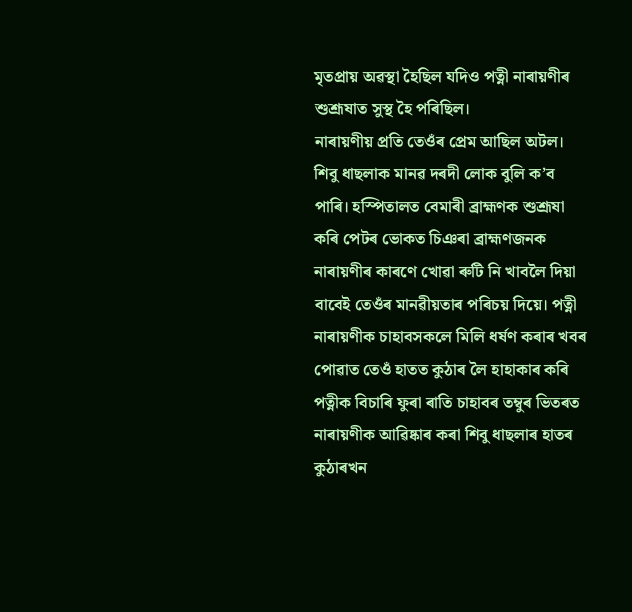মৃতপ্ৰায় অৱস্থা হৈছিল যদিও পত্নী নাৰায়ণীৰ শুশ্ৰূষাত সুস্থ হৈ পৰিছিল।
নাৰায়ণীয় প্ৰতি তেওঁৰ প্ৰেম আছিল অটল। শিবু ধাছলাক মানৱ দৰদী লোক বুলি ক’ব পাৰি। হস্পিতালত বেমাৰী ব্ৰাহ্মণক শুশ্ৰূষা কৰি পেটৰ ভোকত চিঞৰা ব্ৰাহ্মণজনক নাৰায়ণীৰ কাৰণে খোৱা ৰুটি নি খাবলৈ দিয়া বাবেই তেওঁৰ মানৱীয়তাৰ পৰিচয় দিয়ে। পত্নী নাৰায়ণীক চাহাবসকলে মিলি ধৰ্ষণ কৰাৰ খবৰ পোৱাত তেওঁ হাতত কুঠাৰ লৈ হাহাকাৰ কৰি পত্নীক বিচাৰি ফুৰা ৰাতি চাহাবৰ তম্বুৰ ভিতৰত নাৰায়ণীক আৱিষ্কাৰ কৰা শিবু ধাছলাৰ হাতৰ কুঠাৰখন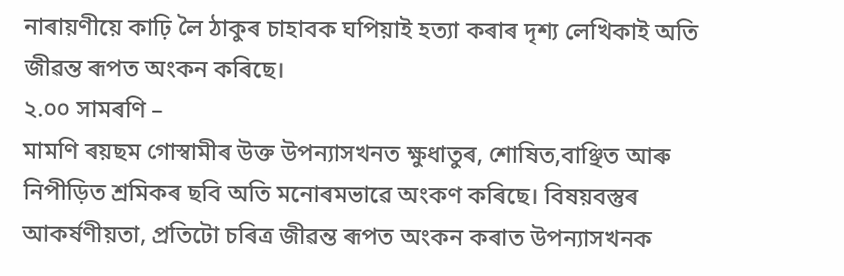নাৰায়ণীয়ে কাঢ়ি লৈ ঠাকুৰ চাহাবক ঘপিয়াই হত্যা কৰাৰ দৃশ্য লেখিকাই অতি জীৱন্ত ৰূপত অংকন কৰিছে।
২.০০ সামৰণি –
মামণি ৰয়ছম গোস্বামীৰ উক্ত উপন্যাসখনত ক্ষুধাতুৰ, শোষিত,বাঞ্ছিত আৰু নিপীড়িত শ্ৰমিকৰ ছবি অতি মনোৰমভাৱে অংকণ কৰিছে। বিষয়বস্তুৰ আকৰ্ষণীয়তা, প্ৰতিটো চৰিত্ৰ জীৱন্ত ৰূপত অংকন কৰাত উপন্যাসখনক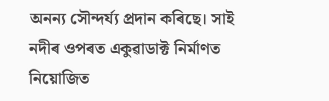অনন্য সৌন্দৰ্য্য প্ৰদান কৰিছে। সাই নদীৰ ওপৰত একুৱাডাক্ট নিৰ্মাণত নিয়োজিত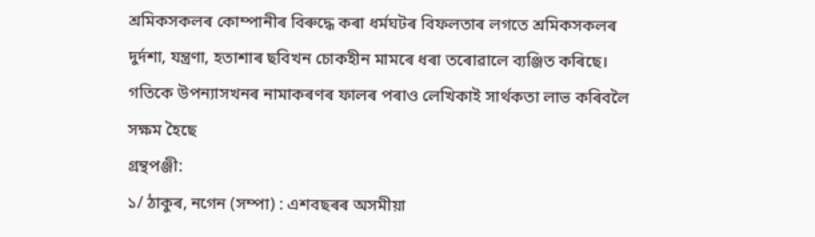শ্ৰমিকসকলৰ কোম্পানীৰ বিৰুদ্ধে কৰা ধৰ্মঘটৰ বিফলতাৰ লগতে শ্ৰমিকসকলৰ দুৰ্দশা, যন্ত্ৰণা, হতাশাৰ ছবিখন চোকহীন মামৰে ধৰা তৰোৱালে ব্যঞ্জিত কৰিছে। গতিকে উপন্যাসখনৰ নামাকৰণৰ ফালৰ পৰাও লেখিকাই সাৰ্থকতা লাভ কৰিবলৈ সক্ষম হৈছে
গ্ৰন্থপঞ্জী:
১/ ঠাকুৰ, নগেন (সম্পা) : এশবছৰৰ অসমীয়া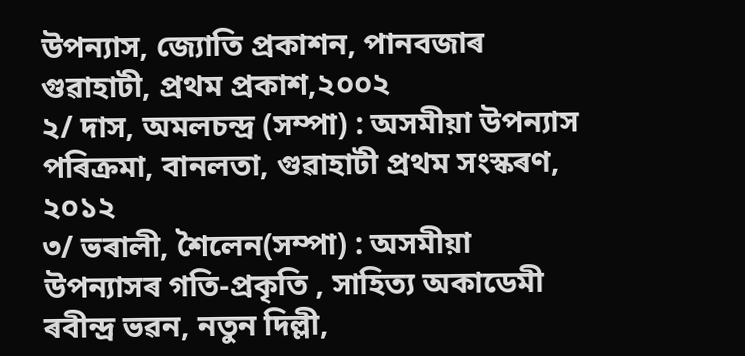উপন্যাস, জ্যোতি প্ৰকাশন, পানবজাৰ গুৱাহাটী, প্ৰথম প্ৰকাশ,২০০২
২/ দাস, অমলচন্দ্ৰ (সম্পা) : অসমীয়া উপন্যাস পৰিক্ৰমা, বানলতা, গুৱাহাটী প্ৰথম সংস্কৰণ, ২০১২
৩/ ভৰালী, শৈলেন(সম্পা) : অসমীয়া উপন্যাসৰ গতি-প্ৰকৃতি , সাহিত্য অকাডেমী ৰবীন্দ্ৰ ভৱন, নতুন দিল্লী,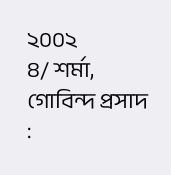২০০২
৪/ শৰ্মা, গোবিন্দ প্ৰসাদ :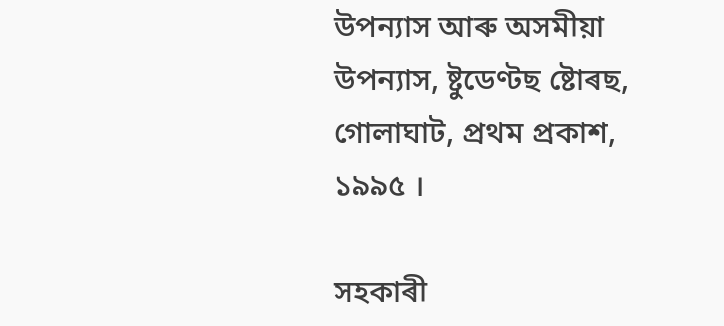উপন্যাস আৰু অসমীয়া উপন্যাস, ষ্টুডেণ্টছ ষ্টোৰছ, গোলাঘাট, প্ৰথম প্ৰকাশ, ১৯৯৫ ।

সহকাৰী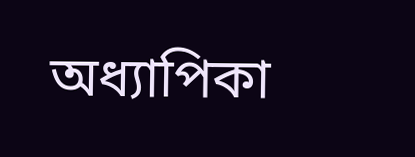অধ্যাপিকা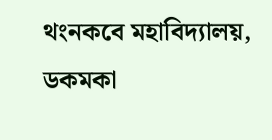থংনকবে মহাবিদ্যালয়, ডকমকা